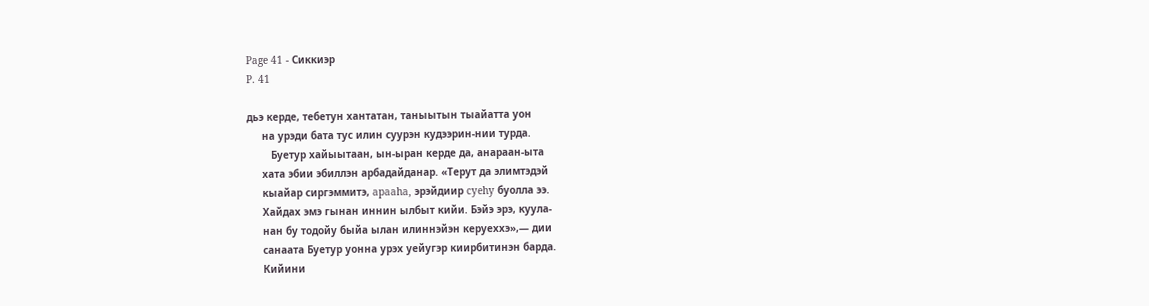Page 41 - Сиккиэр
P. 41

дьэ керде, тебетун хантатан, таныытын тыайатта уон
     на урэди бата тус илин суурэн кудээрин-нии турда.
        Буетур хайыытаан, ын-ыран керде да, анараан-ыта
     хата эбии эбиллэн арбадайданар. «Терут да элимтэдэй
     кыайар сиргэммитэ, apaaha, эрэйдиир cyehy буолла ээ.
     Хайдах эмэ гынан иннин ылбыт кийи. Бэйэ эрэ, куула-
     нан бу тодойу быйа ылан илиннэйэн керуеххэ»,— дии
     санаата Буетур уонна урэх уейугэр киирбитинэн барда.
     Кийини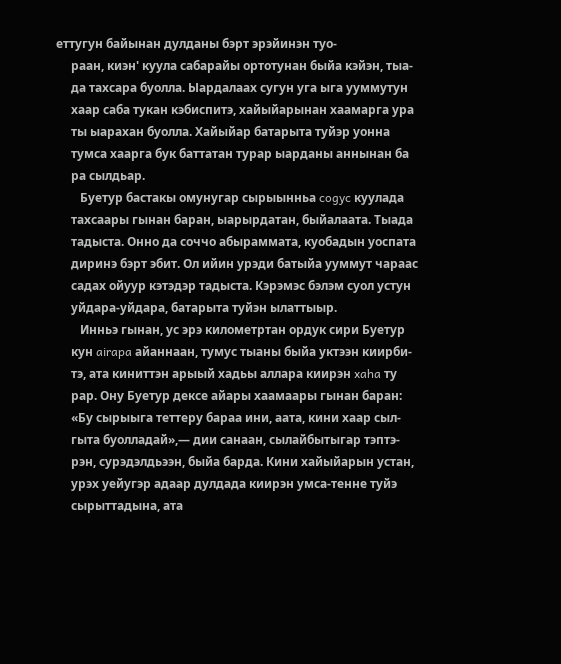еттугун байынан дулданы бэрт эрэйинэн туо-
     раан, киэн' куула сабарайы ортотунан быйа кэйэн, тыа-
     да тахсара буолла. Ыардалаах сугун уга ыга ууммутун
     хаар саба тукан кэбиспитэ, хайыйарынан хаамарга ура
     ты ыарахан буолла. Хайыйар батарыта туйэр уонна
     тумса хаарга бук баттатан турар ыарданы аннынан ба
     ра сылдьар.
        Буетур бастакы омунугар сырыынньа cogyc куулада
     тахсаары гынан баран, ыарырдатан, быйалаата. Тыада
     тадыста. Онно да соччо абыраммата, куобадын уоспата
     диринэ бэрт эбит. Ол ийин урэди батыйа ууммут чараас
     садах ойуур кэтэдэр тадыста. Кэрэмэс бэлэм суол устун
     уйдара-уйдара, батарыта туйэн ылаттыыр.
        Инньэ гынан, ус эрэ километртан ордук сири Буетур
     кун airapa айаннаан, тумус тыаны быйа уктээн киирби-
     тэ, ата киниттэн арыый хадьы аллара киирэн xaha ту
     рар. Ону Буетур дексе айары хаамаары гынан баран:
     «Бу сырыыга теттеру бараа ини, аата, кини хаар сыл-
     гыта буолладай»,— дии санаан, сылайбытыгар тэптэ-
     рэн, сурэдэлдьээн, быйа барда. Кини хайыйарын устан,
     урэх уейугэр адаар дулдада киирэн умса-тенне туйэ
     сырыттадына, ата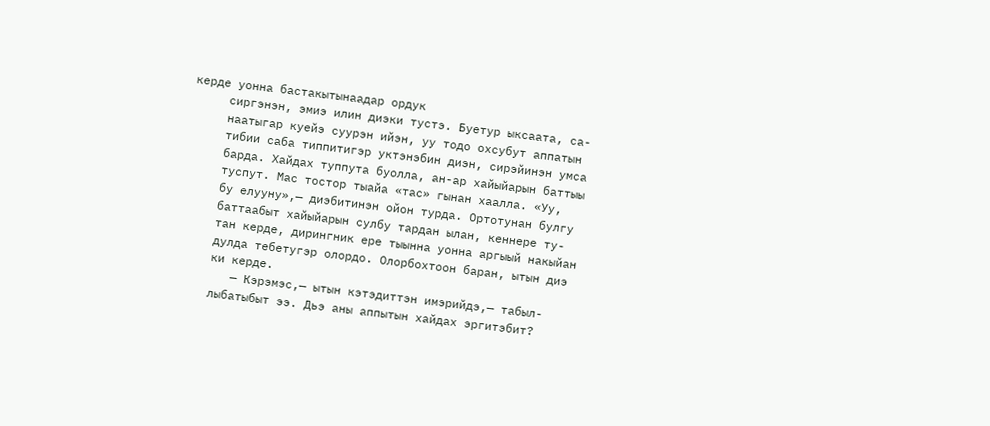керде уонна бастакытынаадар ордук
     сиргэнэн, эмиэ илин диэки тустэ. Буетур ыксаата, са-
     наатыгар куейэ суурэн ийэн, уу тодо охсубут аппатын
     тибии саба типпитигэр уктэнэбин диэн, сирэйинэн умса
     барда. Хайдах туппута буолла, ан-ар хайыйарын баттыы
     туспут. Мас тостор тыайа «тас» гынан хаалла. «Уу,
     бу елууну»,— диэбитинэн ойон турда. Ортотунан булгу
     баттаабыт хайыйарын сулбу тардан ылан, кеннере ту-
     тан керде, дирингник ере тыынна уонна аргыый накыйан
     дулда тебетугэр олордо. Олорбохтоон баран, ытын диэ
     ки керде.
        — Кэрэмэс,— ытын кэтэдиттэн имэрийдэ,— табыл-
     лыбатыбыт ээ. Дьэ аны аппытын хайдах эргитэбит?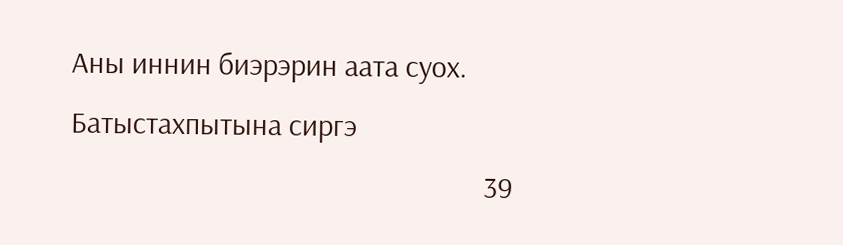Аны иннин биэрэрин аата суох. Батыстахпытына сиргэ
                                                           39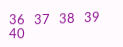36   37   38   39   40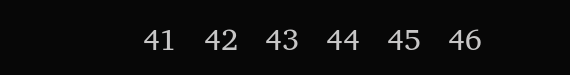41   42   43   44   45   46